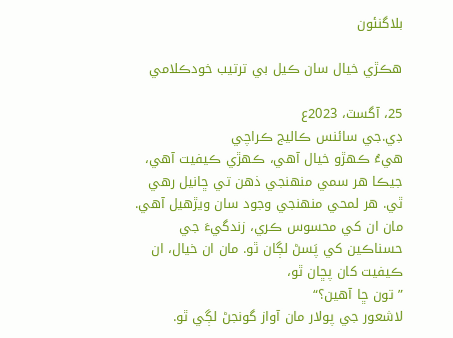بلاگنئون

هڪڙي خيال سان ڪيل بي ترتيب خودڪلامي

25، آگسٽ، 2023ع
ڊي.جي سائنس ڪاليج ڪراچي
هيءُ ڪھڙو خيال آهي، ڪھڙي ڪيفيت آهي، جيڪا هر سمي منھنجي ذهن تي ڇانيل رهي ٿي. هر لمحي منھنجي وجود سان ويڙهيل آهي. مان ان کي محسوس ڪري، زندگيءَ جي حسناڪين کي پَسڻ لڳان ٿو. مان ان خيال، ان ڪيفيت کان پڇان ٿو،
”تون ڇا آهين؟“
لاشعور جي پولار مان آواز گونجڻ لڳي ٿو.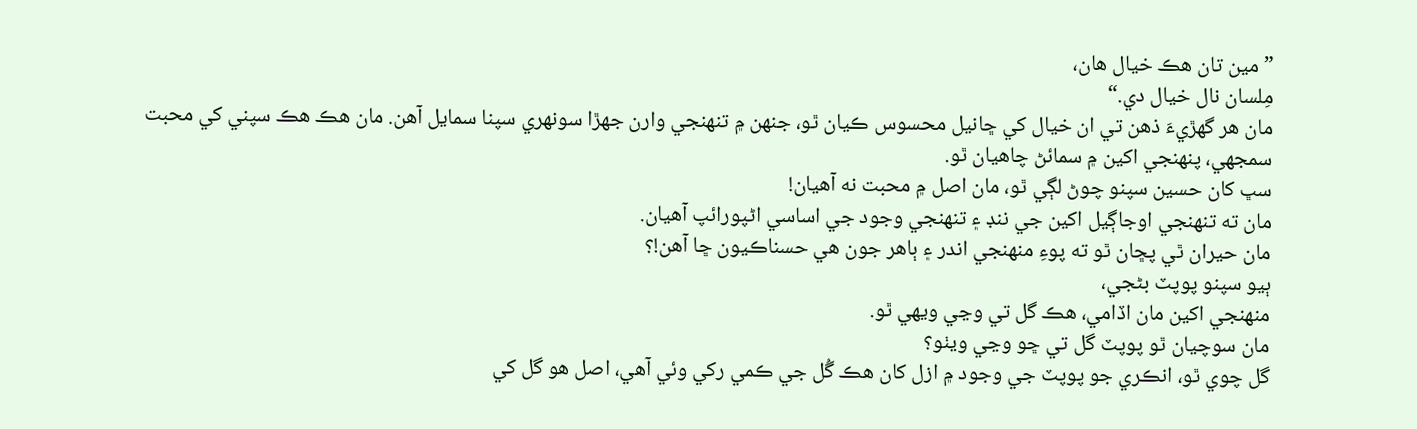”مين تان هڪ خيال هان،
مِلسان نال خيال دي.“
مان هر گهڙيءَ ذهن تي ان خيال کي ڇانيل محسوس ڪيان ٿو، جنھن ۾ تنھنجي وارن جھڙا سونھري سپنا سمايل آهن. مان هڪ هڪ سپني کي محبت سمجهي، پنھنجي اکين ۾ سمائڻ چاهيان ٿو.
سڀ کان حسين سپنو چوڻ لڳي ٿو، مان اصل ۾ محبت نه آهيان!
مان ته تنھنجي اوجاڳيل اکين جي ننڊ ۽ تنھنجي وجود جي اساسي اڻپورائپ آهيان.
مان حيران ٿي پڇان ٿو ته پوءِ منھنجي اندر ۽ ٻاهر جون هي حسناڪيون ڇا آهن!؟
ٻيو سپنو پوپٽ بڻجي،
منھنجي اکين مان اڏامي، هڪ گل تي وڃي ويھي ٿو.
مان سوچيان ٿو پوپٽ گل تي ڇو وڃي ويٺو؟
گل چوي ٿو، انڪري جو پوپٽ جي وجود ۾ ازل کان هڪ گُل جي ڪمي رکي وئي آهي، اصل هو گل کي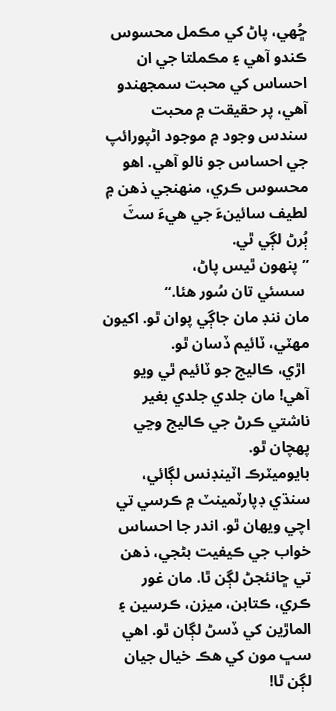ڇُھي، پاڻ کي مڪمل محسوس ڪندو آهي ۽ مڪملتا جي ان احساس کي محبت سمجهندو آهي، پر حقيقت ۾ محبت سندس وجود ۾ موجود اڻپورائپ جي احساس جو نالو آهي. اهو محسوس ڪري، منھنجي ذهن ۾ لطيف سائينءَ جي هيءَ سٽَ ٻُرڻ لڳي ٿي.
”پنهون ٿيس پاڻ،
 سسئي تان سُور هئا.“
مان ننڊ مان جاڳي پوان ٿو. اکيون مھٽي، ٽائيم ڏسان ٿو.
 اڙي، ڪاليج جو ٽائيم ٿي ويو آهي! مان جلدي جلدي بغير ناشتي ڪرڻ جي ڪاليج وڃي پھچان ٿو.
بايوميٽرڪ اٽينڊنس لڳائي، سنڌي ڊپارٽمينٽ ۾ ڪرسي تي اچي ويھان ٿو. اندر جا احساس خواب جي ڪيفيت بڻجي، ذهن تي ڇانئجڻ لڳن ٿا. مان غور ڪري، ڪتابن، ميزن، ڪرسين ۽ الماڙين کي ڏسڻ لڳان ٿو. اهي سڀ مون کي هڪ خيال جيان لڳن ٿا!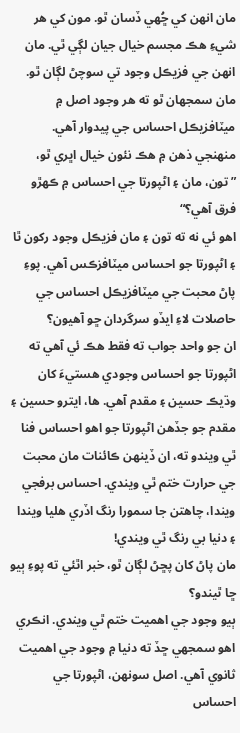مان انھن کي ڇُھي ڏسان ٿو. مون کي هر شيءِ هڪ مجسم خيال جيان لڳي ٿي. مان انھن جي فزيڪل وجود تي سوچڻ لڳان ٿو. مان سمجهان ٿو ته هر وجود اصل ۾ ميٽافزيڪل احساس جي پيدوار آهي. منھنجي ذهن ۾ هڪ نئون خيال اڀري ٿو،
”تون، مان ۽ اڻپورتا جي احساس ۾ ڪھڙو فرق آهي؟“
اهو ئي نه ته تون ۽ مان فزيڪل وجود رکون ٿا ۽ اڻپورتا جو احساس ميٽافزڪس آهي. پوءِ پاڻ محبت جي ميٽافزيڪل احساس جي حاصلات لاءِ ايڏو سرگردان ڇو آهيون؟
ان جو واحد جواب ته فقط هڪ ئي آهي ته اڻپورتا جو احساس وجودي هستيءَ کان وڌيڪ حسين ۽ مقدم آهي. ها، ايترو حسين ۽ مقدم جو جڏهن اڻپورتا جو اهو احساس فنا ٿي ويندو ته، ان ڏينھن ڪائنات مان محبت جي حرارت ختم ٿي ويندي. احساس برفجي ويندا، چاهتن جا سمورا رنگ اڏري هليا ويندا ۽ دنيا بي رنگ ٿي ويندي!
مان پاڻ کان پڇڻ لڳان ٿو، خبر اٿئي ته پوءِ ٻيو ڇا ٿيندو؟
ٻيو وجود جي اهميت ختم ٿي ويندي. انڪري اهو سمجهي ڇڏ ته دنيا ۾ وجود جي اهميت ثانوي آهي. اصل سونھن، اڻپورتا جي احساس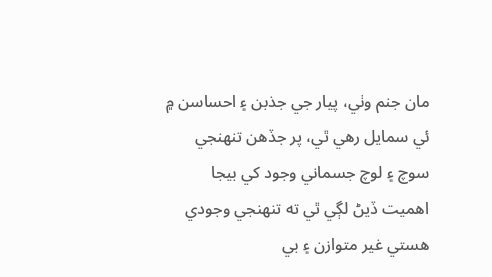مان جنم وٺي، پيار جي جذبن ۽ احساسن ۾ ئي سمايل رهي ٿي، پر جڏهن تنھنجي سوچ ۽ لوچ جسماني وجود کي بيجا اهميت ڏيڻ لڳي ٿي ته تنھنجي وجودي هستي غير متوازن ۽ بي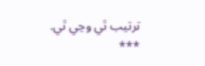ترتيب ٿي وڃي ٿي.
***